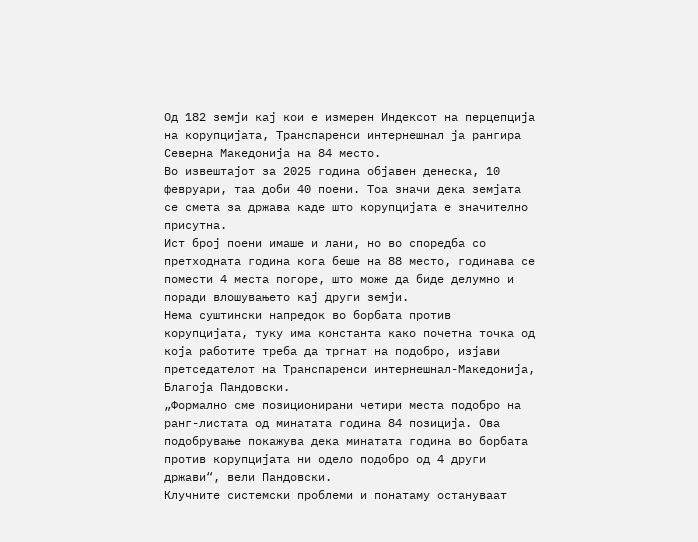Од 182 земји кај кои е измерен Индексот на перцепција на корупцијата, Транспаренси интернешнал ја рангира Северна Македонија на 84 место.
Во извештајот за 2025 година објавен денеска, 10 февруари, таа доби 40 поени. Тоа значи дека земјата се смета за држава каде што корупцијата е значително присутна.
Ист број поени имаше и лани, но во споредба со претходната година кога беше на 88 место, годинава се помести 4 места погоре, што може да биде делумно и поради влошувањето кај други земји.
Нема суштински напредок во борбата против корупцијата, туку има константа како почетна точка од која работите треба да тргнат на подобро, изјави претседателот на Транспаренси интернешнал-Македонија, Благоја Пандовски.
„Формално сме позиционирани четири места подобро на ранг-листата од минатата година 84 позиција. Ова подобрување покажува дека минатата година во борбата против корупцијата ни одело подобро од 4 други држави“, вели Пандовски.
Клучните системски проблеми и понатаму остануваат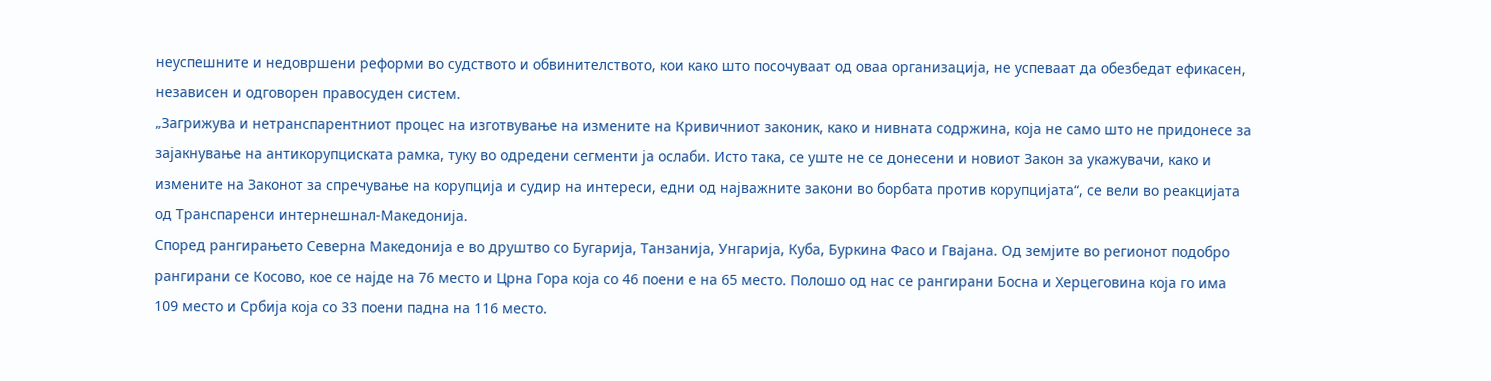неуспешните и недовршени реформи во судството и обвинителството, кои како што посочуваат од оваа организација, не успеваат да обезбедат ефикасен, независен и одговорен правосуден систем.
„Загрижува и нетранспарентниот процес на изготвување на измените на Кривичниот законик, како и нивната содржина, која не само што не придонесе за зајакнување на антикорупциската рамка, туку во одредени сегменти ја ослаби. Исто така, се уште не се донесени и новиот Закон за укажувачи, како и измените на Законот за спречување на корупција и судир на интереси, едни од најважните закони во борбата против корупцијата“, се вели во реакцијата од Транспаренси интернешнал-Македонија.
Според рангирањето Северна Македонија е во друштво со Бугарија, Танзанија, Унгарија, Куба, Буркина Фасо и Гвајана. Од земјите во регионот подобро рангирани се Косово, кое се најде на 76 место и Црна Гора која со 46 поени е на 65 место. Полошо од нас се рангирани Босна и Херцеговина која го има 109 место и Србија која со 33 поени падна на 116 место.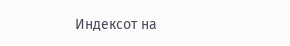Индексот на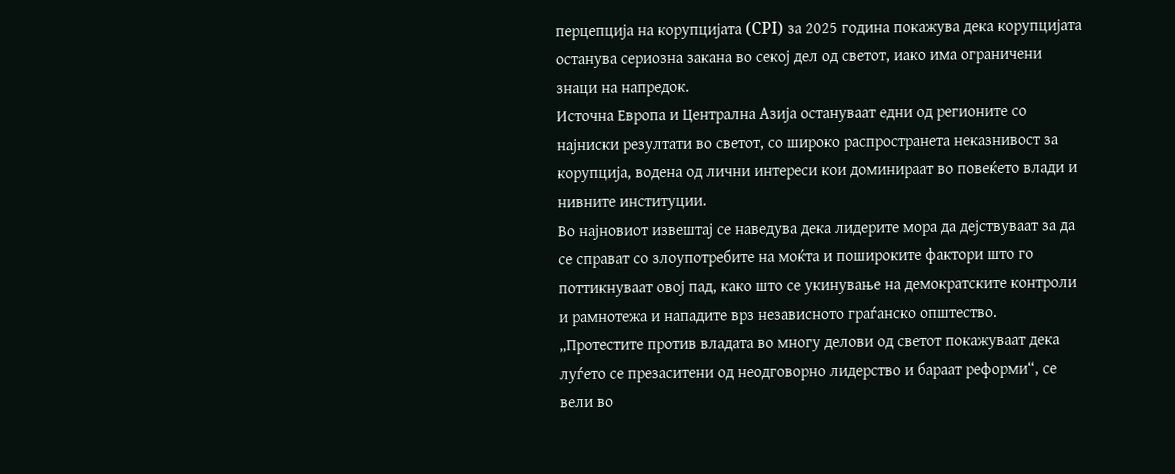перцепција на корупцијата (CPI) за 2025 година покажува дека корупцијата останува сериозна закана во секој дел од светот, иако има ограничени знаци на напредок.
Источна Европа и Централна Азија остануваат едни од регионите со најниски резултати во светот, со широко распространета неказнивост за корупција, водена од лични интереси кои доминираат во повеќето влади и нивните институции.
Во најновиот извештај се наведува дека лидерите мора да дејствуваат за да се справат со злоупотребите на моќта и пошироките фактори што го поттикнуваат овој пад, како што се укинување на демократските контроли и рамнотежа и нападите врз независното граѓанско општество.
„Протестите против владата во многу делови од светот покажуваат дека луѓето се презаситени од неодговорно лидерство и бараат реформи“, се вели во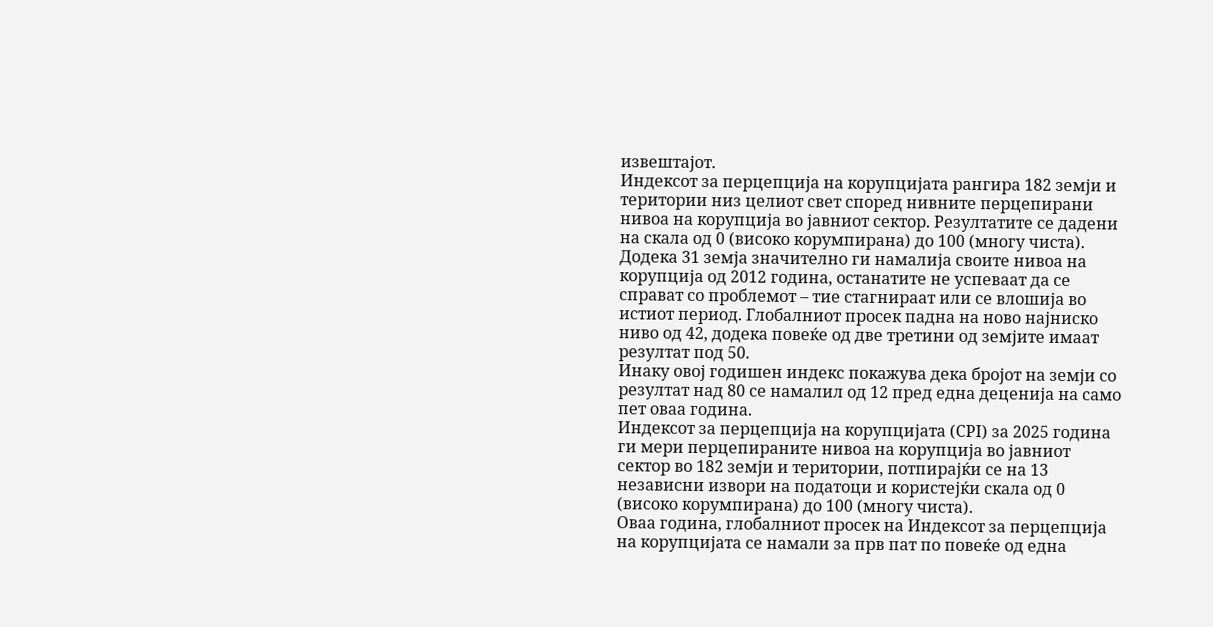извештајот.
Индексот за перцепција на корупцијата рангира 182 земји и територии низ целиот свет според нивните перцепирани нивоа на корупција во јавниот сектор. Резултатите се дадени на скала од 0 (високо корумпирана) до 100 (многу чиста).
Додека 31 земја значително ги намалија своите нивоа на корупција од 2012 година, останатите не успеваат да се справат со проблемот – тие стагнираат или се влошија во истиот период. Глобалниот просек падна на ново најниско ниво од 42, додека повеќе од две третини од земјите имаат резултат под 50.
Инаку овој годишен индекс покажува дека бројот на земји со резултат над 80 се намалил од 12 пред една деценија на само пет оваа година.
Индексот за перцепција на корупцијата (CPI) за 2025 година ги мери перцепираните нивоа на корупција во јавниот сектор во 182 земји и територии, потпирајќи се на 13 независни извори на податоци и користејќи скала од 0 (високо корумпирана) до 100 (многу чиста).
Оваа година, глобалниот просек на Индексот за перцепција на корупцијата се намали за прв пат по повеќе од една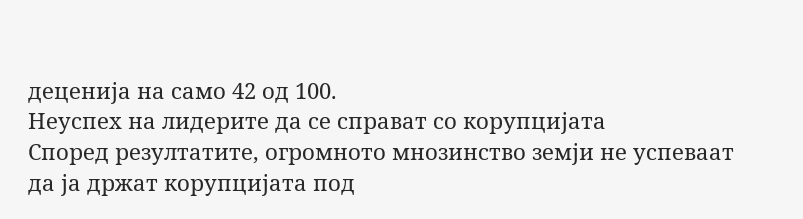деценија на само 42 од 100.
Неуспех на лидерите да се справат со корупцијата
Според резултатите, огромното мнозинство земји не успеваат да ја држат корупцијата под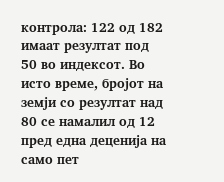контрола: 122 од 182 имаат резултат под 50 во индексот. Во исто време, бројот на земји со резултат над 80 се намалил од 12 пред една деценија на само пет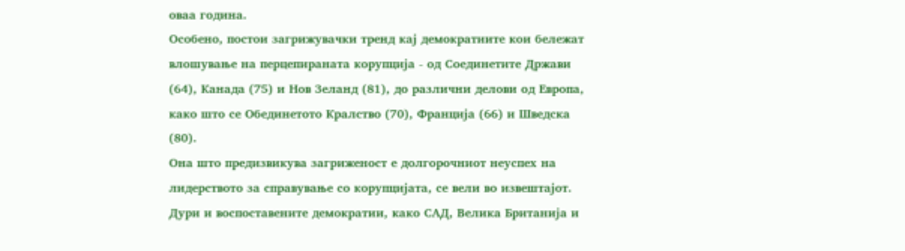оваа година.
Особено, постои загрижувачки тренд кај демократиите кои бележат влошување на перцепираната корупција - од Соединетите Држави (64), Канада (75) и Нов Зеланд (81), до различни делови од Европа, како што се Обединетото Кралство (70), Франција (66) и Шведска (80).
Она што предизвикува загриженост е долгорочниот неуспех на лидерството за справување со корупцијата, се вели во извештајот. Дури и воспоставените демократии, како САД, Велика Британија и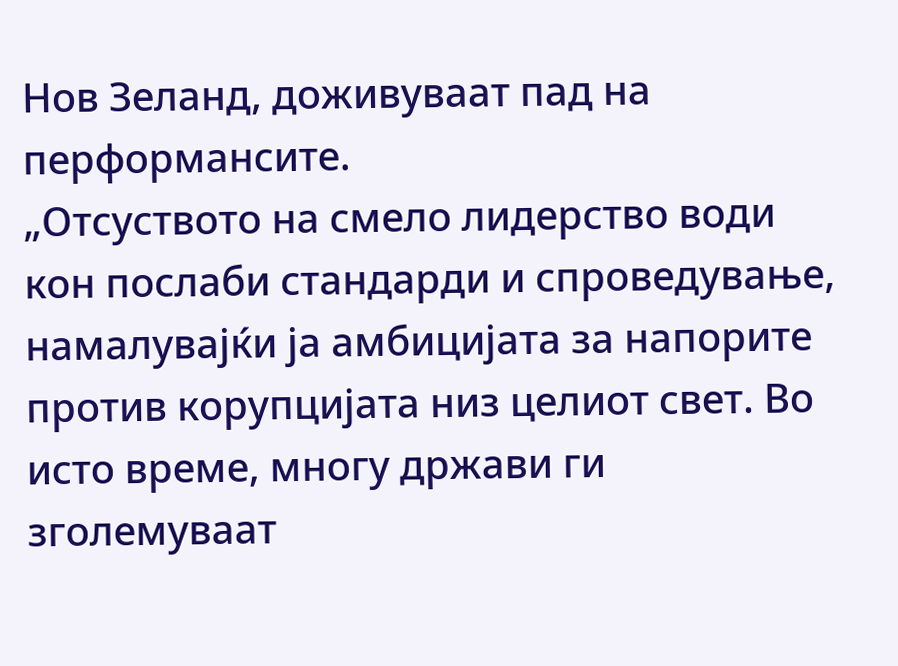Нов Зеланд, доживуваат пад на перформансите.
„Отсуството на смело лидерство води кон послаби стандарди и спроведување, намалувајќи ја амбицијата за напорите против корупцијата низ целиот свет. Во исто време, многу држави ги зголемуваат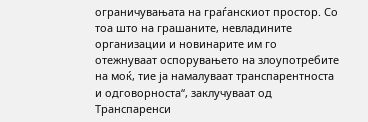ограничувањата на граѓанскиот простор. Со тоа што на грашаните, невладините организации и новинарите им го отежнуваат оспорувањето на злоупотребите на моќ, тие ја намалуваат транспарентноста и одговорноста“, заклучуваат од Транспаренси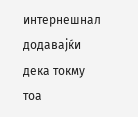интернешнал додавајќи дека токму тоа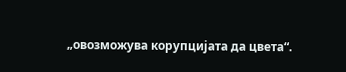„овозможува корупцијата да цвета“.